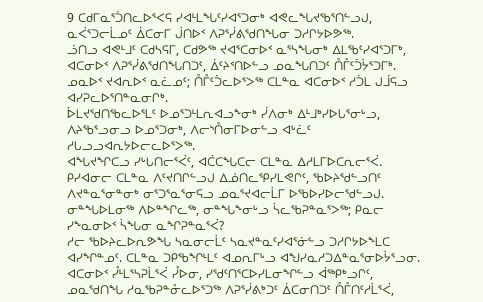9 ᑕᑯᒥᓇᕐᑑᑎᓚᐅᕐᐸᕋ ᓯᐊᒻᒪᖓᑦᓯᐊᕐᑐᓂᒃ ᐊᕙᓚᖓᔪᖃᕐᑎᓪᓗᒍ, ᓇᐹᕐᑐᓕᒫᓄᑦ ᐄᑕᓂᒥ ᒎᑎᐅᑉ ᐱᕈᕐᓰᕕᖁᑎᖓᓂ ᑐᓱᒋᔭᐅᕗᖅ.
ᓘᑎᓗ ᐊᕙᒻᒧᑦ ᑕᑯᓴᕋᒥ, ᑕᑯᕗᖅ ᔪᐊᕐᑕᓂᐅᑉ ᓇᕐᓴᖓᓂᒃ ᐃᒪᖃᑦᓯᐊᕐᑐᒥᒃ, ᐊᑕᓂᐅᑉ ᐱᕈᕐᓰᕕᖁᑎᖓᑎᑐᑦ, ᐄᑦᔨᑉᑎᐅᓪᓗ ᓄᓇᖓᑎᑐᑦ ᑍᒤᑦᑑᔮᕐᑐᒥᒃ. ᓄᓇᐅᑉ ᔪᐊᕆᐅᑉ ᓇᓛᓄᑦ; ᑍᒤᑦᑑᓚᐅᕐᐳᖅ ᑕᒪᓐᓇ ᐊᑕᓂᐅᑉ ᓱᑑᒪ ᒍᒨᕋᓗ ᐊᓯᕈᓚᐅᕐᑎᓐᓇᓂᒋᒃ.
ᐆᒪᔪᖁᑎᖃᓚᐅᕐᒪᑦ ᐅᓄᕐᑐᒻᒪᕆᐊᓗᖕᓂᒃ ᓰᐱᓂᒃ ᐃᒻᒧᒃᓯᐅᒐᕐᓂᒡᓗ, ᐱᔨᖃᕐᓗᓂᓗ ᐅᓄᕐᑐᓂᒃ, ᐱᓕᔅᑍᓂᒥᐅᓂᓪᓗ ᐊᒡᓛᑦ ᓱᒐᓗᓗᐊᕆᔭᐅᓕᓚᐅᕐᐳᖅ.
ᐊᖓᔪᖏᑕᓗ ᓯᒡᒐᑎᓕᕐᐹᑦ, ᐊᑖᑕᖓᑕᓕ ᑕᒪᓐᓇ ᐃᓱᒪᒥᐅᑕᕆᓕᕐᐹ.
ᑭᓯᐊᓂᓕ ᑕᒪᓐᓇ ᐱᑦᔪᑎᒋᓪᓗᒍ ᐃᓅᑎᓚᕿᓯᒪᕙᒋᑦ, ᖃᐅᔨᖁᓪᓗᑎᑦ ᐱᔪᓐᓇᕐᓂᓐᓂᒃ ᓂᕐᑐᕐᓇᕐᓂᕋᓗ ᓄᓇᕐᔪᐊᓕᒫᒥ ᐅᖃᐅᓯᐅᓕᖁᓪᓗᒍ.
ᓂᓐᖓᐅᒪᓂᖅ ᐱᐅᓐᖏᓚᖅ, ᓂᓐᖓᖕᓂᒡᓗ ᓵᓚᖃᕈᓐᓇᕐᐳᖅ; ᑭᓇᓕ ᓯᖕᓇᓂᐅᑉ ᓵᖓᓂ ᓇᖏᕈᓐᓇᕐᐹ?
ᓱᓕ ᖃᐅᔨᓚᐅᕆᕗᖓ ᓴᓇᓂᓕᒫᑦ ᓴᓇᔪᓐᓇᑦᓯᐊᕐᓃᓪᓗ ᑐᓱᒋᔭᐅᖕᒪᑕ ᐊᓯᖏᓐᓄᑦ. ᑕᒪᓐᓇ ᑐᑭᖃᖏᒻᒪᑦ ᐊᓄᕆᒥᒡᓗ ᐊᖑᓯᓇᓱᑐᐃᓐᓇᕐᓂᐅᔮᕐᓗᓂ.
ᐊᑕᓂᐅᑉ ᓮᒻᒪᕐᓴᕈᒫᕐᐹ ᓮᐅᓂ, ᓯᖁᑦᑎᕐᑕᐅᓯᒪᓂᖏᓪᓗ ᐋᖅᑭᒃᓗᒋᑦ, ᓄᓇᖁᑎᖓ ᓱᓇᖃᕈᓐᓁᓚᐅᕐᑐᖅ ᐱᕈᕐᓰᕕᒃᑐᑦ ᐄᑕᓂᑎᑐᑦ ᑍᒤᑎᑦᓱᒫᕐᐹ,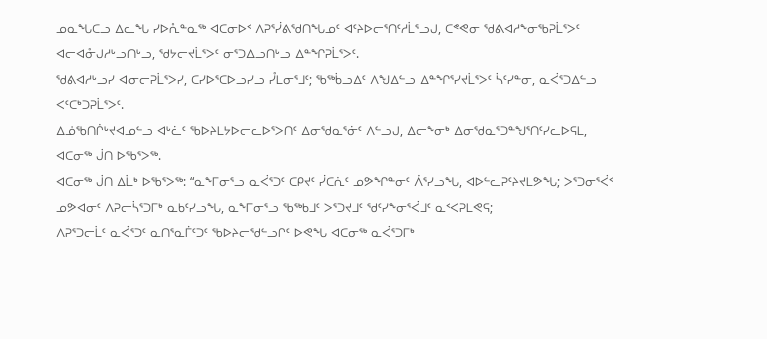ᓄᓇᖓᑕᓗ ᐃᓚᖓ ᓯᐅᕅᓐᓇᖅ ᐊᑕᓂᐅᑉ ᐱᕈᕐᓰᕕᖁᑎᖓᓄᑦ ᐊᑦᔨᐅᓕᕐᑎᑦᓱᒫᕐᓗᒍ, ᑕᕝᕙᓂ ᖁᕕᐊᓱᖕᓂᖃᕈᒫᕐᐳᑦ ᐊᓕᐊᓁᒍᓱᒡᓗᑎᒡᓗ, ᖁᔭᓕᔪᒫᕐᐳᑦ ᓂᕐᑐᐃᓗᑎᒡᓗ ᐃᓐᖏᕈᒫᕐᐳᑦ.
ᖁᕕᐊᓱᒡᓗᓯ ᐊᓂᓕᕈᒫᕐᐳᓯ, ᑕᓯᐅᕐᑕᐅᓗᓯᓗ ᓮᒪᓂᕐᒧᑦ; ᖃᖅᑳᓗᐃᑦ ᐱᖑᐃᓪᓗ ᐃᓐᖏᕐᓯᔪᒫᕐᐳᑦ ᓵᑦᓯᓐᓂ, ᓇᐹᕐᑐᐃᓪᓗ ᐸᑦᑕᒃᑐᕈᒫᕐᐳᑦ.
ᐃᓅᖃᑎᒌᒡᔪᐊᓄᓪᓗ ᐊᒡᓛᑦ ᖃᐅᔨᒪᔭᐅᓕᓚᐅᕐᐳᑎᑦ ᐃᓂᖁᓇᕐᓃᑦ ᐱᓪᓗᒍ, ᐃᓕᖕᓂᒃ ᐃᓂᖁᓇᕐᑐᓐᖑᕐᑎᑦᓯᓚᐅᕋᒪ, ᐊᑕᓂᖅ ᒎᑎ ᐅᖃᕐᐳᖅ.
ᐊᑕᓂᖅ ᒎᑎ ᐃᒫᒃ ᐅᖃᕐᐳᖅ: “ᓇᖕᒥᓂᕐᓗ ᓇᐹᕐᑐᑦ ᑕᑭᔪᑦ ᓰᑕᕇᑦ ᓄᕗᖏᓐᓂᑦ ᐲᕐᓯᓗᖓ, ᐊᐅᓪᓚᕈᑦᔨᔪᒪᕗᖓ; ᐳᕐᑐᓂᕐᐹᑉ ᓄᕗᐊᓂᑦ ᐱᕈᓕᓵᕐᑐᒥᒃ ᓇᑲᑦᓯᓗᖓ, ᓇᖕᒥᓂᕐᓗ ᖃᖅᑲᒧᑦ ᐳᕐᑐᔪᒧᑦ ᖁᑦᓯᖕᓂᕐᐹᒧᑦ ᓇᑉᐸᕈᒪᕙᕋ;
ᐱᕈᕐᑐᓕᒫᑦ ᓇᐹᕐᑐᑦ ᓇᑎᕐᓇᒦᑦᑐᑦ ᖃᐅᔨᓕᖁᓪᓗᒋᑦ ᐅᕙᖓ ᐊᑕᓂᖅ ᓇᐹᕐᑐᒥᒃ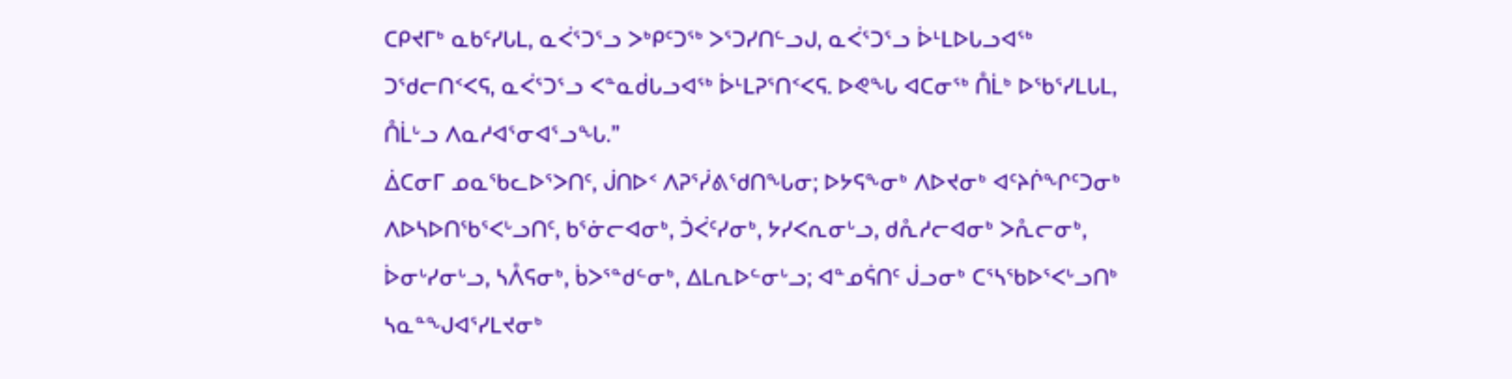ᑕᑭᔪᒥᒃ ᓇᑲᑦᓯᒐᒪ, ᓇᐹᕐᑐᕐᓗ ᐳᒃᑭᑦᑐᖅ ᐳᕐᑐᓯᑎᓪᓗᒍ, ᓇᐹᕐᑐᕐᓗ ᐆᒻᒪᐅᒐᓗᐊᖅ ᑐᖁᓕᑎᑉᐸᕋ, ᓇᐹᕐᑐᕐᓗ ᐸᓐᓇᑰᒐᓗᐊᖅ ᐆᒻᒪᕈᕐᑎᑉᐸᕋ. ᐅᕙᖓ ᐊᑕᓂᖅ ᑍᒫᒃ ᐅᖃᕐᓯᒪᒐᒪ, ᑍᒫᒡᓗ ᐱᓇᓱᐊᕐᓂᐊᕐᓗᖓ.”
ᐄᑕᓂᒥ ᓄᓇᖃᓚᐅᕐᐳᑎᑦ, ᒎᑎᐅᑉ ᐱᕈᕐᓰᕕᖁᑎᖓᓂ; ᐅᔭᕋᖕᓂᒃ ᐱᐅᔪᓂᒃ ᐊᑦᔨᒌᖏᑦᑐᓂᒃ ᐱᐅᓴᐅᑎᖃᕐᐸᒡᓗᑎᑦ, ᑲᕐᓃᓕᐊᓂᒃ, ᑑᐹᑦᓯᓂᒃ, ᔭᓯᐸᕆᓂᒡᓗ, ᑯᕅᓱᓕᐊᓂᒃ ᐳᕅᓕᓂᒃ, ᐆᓂᒡᓯᓂᒡᓗ, ᓴᐰᕋᓂᒃ, ᑳᐳᕐᓐᑯᓪᓂᒃ, ᐃᒪᕆᐅᓪᓂᒡᓗ; ᐊᓐᓄᕌᑎᑦ ᒎᓗᓂᒃ ᑕᕐᓴᖃᐅᕐᐸᒡᓗᑎᒃ ᓴᓇᓐᖑᐊᕐᓯᒪᔪᓂᒃ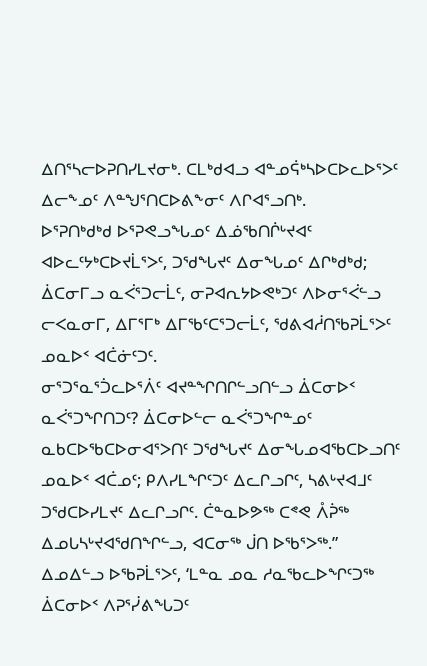ᐃᑎᕐᓴᓕᐅᕈᑎᓯᒪᔪᓂᒃ. ᑕᒪᒃᑯᐊᓗ ᐊᓐᓄᕌᒃᓴᐅᑕᐅᓚᐅᕐᐳᑦ ᐃᓕᖕᓄᑦ ᐱᓐᖑᕐᑎᑕᐅᕕᖕᓂᑦ ᐱᒋᐊᕐᓗᑎᒃ.
ᐅᕐᕈᑎᒃᑯᒃᑯ ᐅᕐᕈᕙᓗᖓᓄᑦ ᐃᓅᖃᑎᒌᒡᔪᐊᑦ ᐊᐅᓚᑦᔭᒃᑕᐅᔪᒫᕐᐳᑦ, ᑐᖁᖓᔪᑦ ᐃᓂᖓᓄᑦ ᐃᒋᒃᑯᒃᑯ; ᐄᑕᓂᒥᓗ ᓇᐹᕐᑐᓕᒫᑦ, ᓂᕈᐊᕆᔭᐅᕙᒃᑐᑦ ᐱᐅᓂᕐᐹᓪᓗ ᓕᐸᓇᓂᒥ, ᐃᒥᕐᒥᒃ ᐃᒥᖃᑦᑕᕐᑐᓕᒫᑦ, ᖁᕕᐊᓲᑎᖃᕈᒫᕐᐳᑦ ᓄᓇᐅᑉ ᐊᑖᓃᑦᑐᑦ.
ᓂᕐᑐᕐᓇᕐᑑᓚᐅᕐᐲᑦ ᐊᔪᓐᖏᑎᒋᓪᓗᑎᓪᓗ ᐄᑕᓂᐅᑉ ᓇᐹᕐᑐᖏᑎᑐᑦ? ᐄᑕᓂᐅᓪᓕ ᓇᐹᕐᑐᖏᓐᓄᑦ ᓇᑲᑕᐅᖃᑕᐅᓂᐊᕐᐳᑎᑦ ᑐᖁᖓᔪᑦ ᐃᓂᖓᓄᐊᖃᑕᐅᓗᑎᑦ ᓄᓇᐅᑉ ᐊᑖᓄᑦ; ᑭᐱᓯᒪᖏᑦᑐᑦ ᐃᓚᒋᓗᒋᑦ, ᓴᕕᒡᔪᐊᒧᑦ ᑐᖁᑕᐅᓯᒪᔪᑦ ᐃᓚᒋᓗᒋᑦ. ᑖᓐᓇᐅᕗᖅ ᑕᕝᕙ ᐰᕉᖅ ᐃᓄᒐᓴᒡᔪᐊᖁᑎᖏᓪᓗ, ᐊᑕᓂᖅ ᒎᑎ ᐅᖃᕐᐳᖅ.”
ᐃᓄᐃᓪᓗ ᐅᖃᕈᒫᕐᐳᑦ, ‘ᒪᓐᓇ ᓄᓇ ᓱᓇᖃᓚᐅᖏᑦᑐᖅ ᐄᑕᓂᐅᑉ ᐱᕈᕐᓰᕕᖓᑐᑦ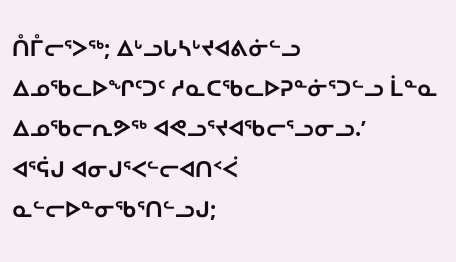ᑍᒤᓕᕐᐳᖅ; ᐃᒡᓗᒐᓴᒡᔪᐊᕕᓃᓪᓗ ᐃᓄᖃᓚᐅᖏᑦᑐᑦ ᓱᓇᑕᖃᓚᐅᕈᓐᓃᕐᑐᓪᓗ ᒫᓐᓇ ᐃᓄᖃᓕᕆᕗᖅ ᐊᕙᓗᕐᔪᐊᖃᓕᕐᓗᓂᓗ.’
ᐊᕐᕌᒍ ᐊᓂᒍᕐᐸᓪᓕᐊᑎᑉᐹ ᓇᓪᓕᐅᓐᓂᖃᕐᑎᓪᓗᒍ;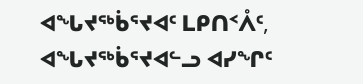ᐊᖓᔪᖅᑳᕐᔪᐊᑦ ᒪᑭᑎᑉᐰᑦ, ᐊᖓᔪᖅᑳᕐᔪᐊᓪᓗ ᐊᓯᖏᑦ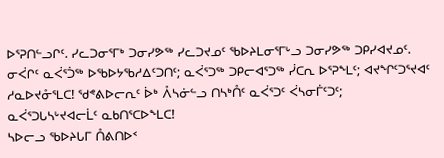ᐅᕐᕈᑎᓪᓗᒋᑦ. ᓯᓚᑐᓂᕐᒥᒃ ᑐᓂᓯᕗᖅ ᓯᓚᑐᔪᓄᑦ ᖃᐅᔨᒪᓂᕐᒥᒡᓗ ᑐᓂᓯᕗᖅ ᑐᑭᓯᐊᔪᓄᑦ.
ᓂᐹᒋᑦ ᓇᐹᕐᑑᖅ ᐅᖃᐅᔭᖃᓱᐃᑦᑐᑎᑦ; ᓇᐹᕐᑐᖅ ᑐᑭᓕᐊᕐᑐᖅ ᓰᑕᕆ ᐅᕐᕈᖕᒪᑦ; ᐊᔪᖏᑦᑐᕐᔪᐊᑦ ᓱᓇᐅᔪᓁᕐᒪᑕ! ᖁᕝᕕᐅᓕᕆᑦ ᐆᒃ ᐰᓴᓃᓪᓗ ᑎᓴᒃᑍᑦ ᓇᐹᕐᑐᑦ ᐹᓴᓂᒦᑦᑐᑦ; ᓇᐹᕐᑐᒐᓴᒡᔪᐊᓕᒫᑦ ᓇᑲᑎᕐᑕᐅᖕᒪᑕ!
ᓴᐅᓕᓗ ᖃᐅᔨᒐᒥ ᑍᕕᑎᐅᑉ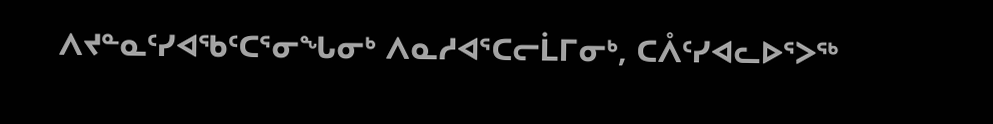ᐱᔪᓐᓇᑦᓯᐊᖃᑦᑕᕐᓂᖓᓂᒃ ᐱᓇᓱᐊᕐᑕᓕᒫᒥᓂᒃ, ᑕᐰᑦᓯᐊᓚᐅᕐᐳᖅ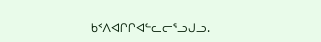ᑲᑉᐱᐊᒋᒋᐊᓪᓚᓕᕐᓗᒍᓗ.